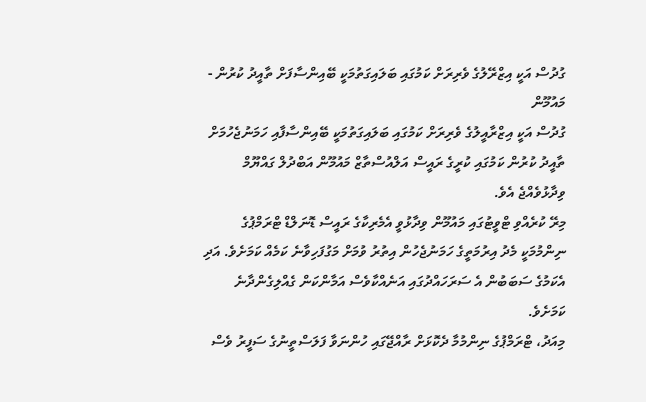ގުދުސް އަކީ އިޒްރޭލުގެ ވެރިރަށް ކަމުގައި ބަލައިގަތުމަކީ ބޭއިންސާފަށް ތާއީދު ކުރުން - މައުމޫން
ގުދުސް އަކީ އިޒްރާއީލުގެ ވެރިރަށް ކަމުގައި ބަލައިގަތުމަކީ ބޭއިންސާފާއި ހަމަނުޖެހުމަށް ތާއީދު ކުރުން ކަމުގައި ކުރީގެ ރައީސް އަލްއުސްތާޒް މައުމޫން އަބްދުލް ގައްޔޫމް ވިދާޅުވެއްޖެ އެވެ.
މިރޭ ކުރެއްވި ޓްވީޓުގައި މައުމޫން ވިދާޅުވީ އެމެރިކާގެ ރައީސް ޑޮނަލްޑް ޓްރަމްޕުގެ ނިންމުމަކީ މެދު އިރުމަތީގެ ހަމަނުޖެހުން އިތުރު ވުމަށް މަގުފަހިވާނެ ކަމެއް ކަމަށެވެ. އަދި އެކަމުގެ ސަބަބުން އެ ސަރަހައްދުގައި އަނެއްކާވެސް އަމާންކަން ގެއްލިގެންދާނެ ކަމަށެވެ.
މިއަދު، ޓްރަމްޕުގެ ނިންމުމާ ދެކޮޅަށް ރާއްޖޭގައި ހުންނަވާ ފަލަސްތީނުގެ ސަފީރު ވެސް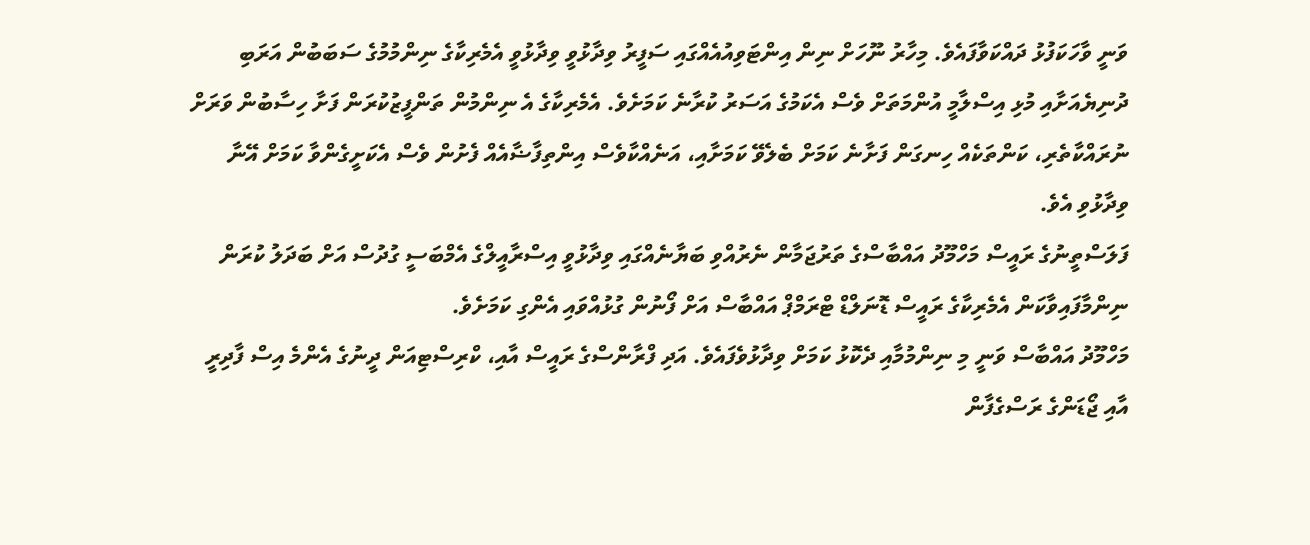ވަނީ ވާހަކަފުޅު ދައްކަވާފައެވެ. މިހާރު ނޫހަށް ނިން އިންޓަވިއުއެއްގައި ސަފީރު ވިދާޅުވީ ވިދާޅުވީ އެމެރިކާގެ ނިންމުމުގެ ސަބަބުން އަރަބި ދުނިޔެއަށާއި މުޅި އިސްލާމީ އުންމަތަށް ވެސް އެކަމުގެ އަސަރު ކުރާނެ ކަމަށެވެ. އެމެރިކާގެ އެ ނިންމުން ތަންފީޒުކުރަން ފަށާ ހިސާބުން ވަރަށް ނުރައްކާތެރި، ކަންތަކެއް ހިނގަން ފަށާނެ ކަމަށް ބެލެވޭ ކަމަށާއި، އަނެއްކާވެސް އިންތިފާޟާއެއް ފެށުން ވެސް އެކަށީގެންވާ ކަމަށް އޭނާ ވިދާޅުވި އެވެ.
ފަލަސްތީނުގެ ރައީސް މަހްމޫދު އައްބާސްގެ ތަރުޖަމާން ނެރުއްވި ބަޔާނެއްގައި ވިދާޅުވީ އިސްރާއީލްގެ އެމްބަސީ ގުދުސް އަށް ބަދަލު ކުރަން ނިންމާފައިވާކަން އެމެރިކާގެ ރައީސް ޑޮނަލްޑް ޓްރަމްޕް އައްބާސް އަށް ފޯނުން ގުޅުއްވައި އެންގި ކަމަށެވެ.
މަހްމޫދު އައްބާސް ވަނީ މި ނިންމުމާއި ދެކޮޅު ކަމަށް ވިދާޅުވެފައެވެ. އަދި ފްރާންސްގެ ރައީސް އާއި، ކްރިސްޓިއަން ދީނުގެ އެންމެ އިސް ފާދިރީ އާއި ޖޯޑަންގެ ރަސްގެފާން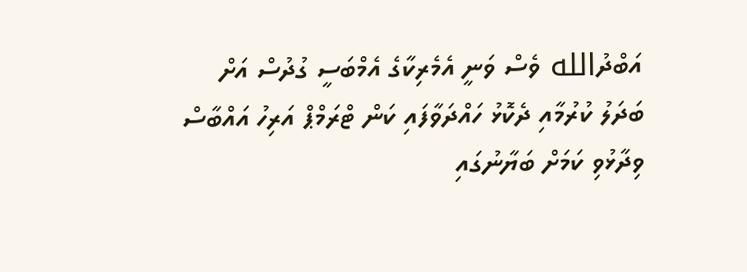އަބްދުالله ވެސް ވަނީ އެމެރިކާގެ އެމްބަސީ ގުދުސް އަށް ބަދަލު ކުރުމާއި ދެކޮޅު ހައްދަވާފައި ކަން ޓްރަމްޕް އަރިހު އައްބާސް ވިދާޅުވި ކަމަށް ބަޔާނުގައި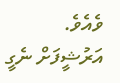ވެއެވެ.
އަރުޝީފަށް ނެގީ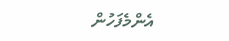އެންމެފަހުން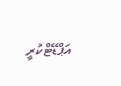އަޕްޑޭޓްކުރީ